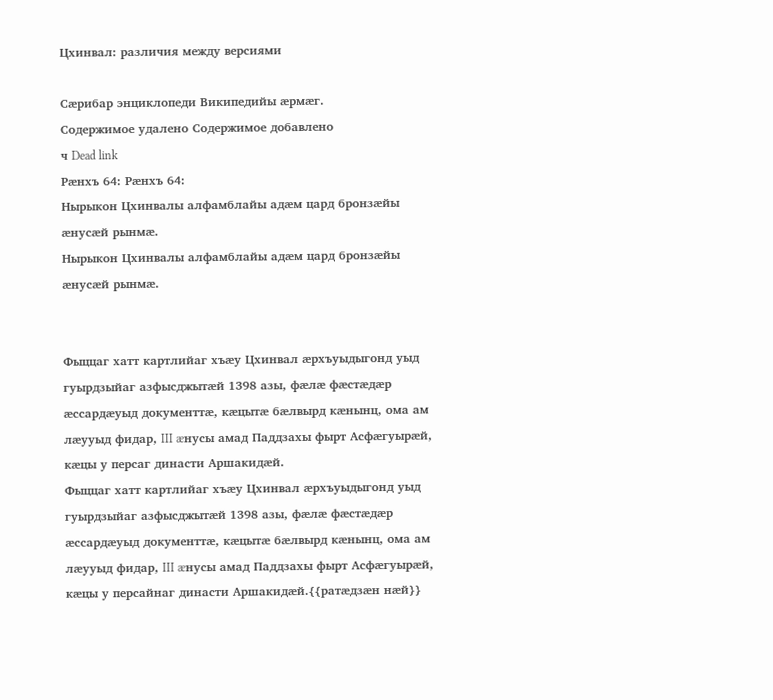Цхинвал: различия между версиями

Сæрибар энциклопеди Википедийы æрмæг.
Содержимое удалено Содержимое добавлено
ч Dead link
Рæнхъ 64: Рæнхъ 64:
Нырыкон Цхинвалы алфамблайы адæм цард бронзæйы æнусæй рынмæ.
Нырыкон Цхинвалы алфамблайы адæм цард бронзæйы æнусæй рынмæ.


Фыццаг хатт картлийаг хъæу Цхинвал æрхъуыдыгонд уыд гуырдзыйаг азфысджытæй 1398 азы, фæлæ фæстæдæр æссардæуыд документтæ, кæцытæ бæлвырд кæнынц, ома ам лæууыд фидар, III æнусы амад Паддзахы фырт Асфæгуырæй, кæцы у персаг династи Аршакидæй.
Фыццаг хатт картлийаг хъæу Цхинвал æрхъуыдыгонд уыд гуырдзыйаг азфысджытæй 1398 азы, фæлæ фæстæдæр æссардæуыд документтæ, кæцытæ бæлвырд кæнынц, ома ам лæууыд фидар, III æнусы амад Паддзахы фырт Асфæгуырæй, кæцы у персайнаг династи Аршакидæй.{{ратæдзæн нæй}}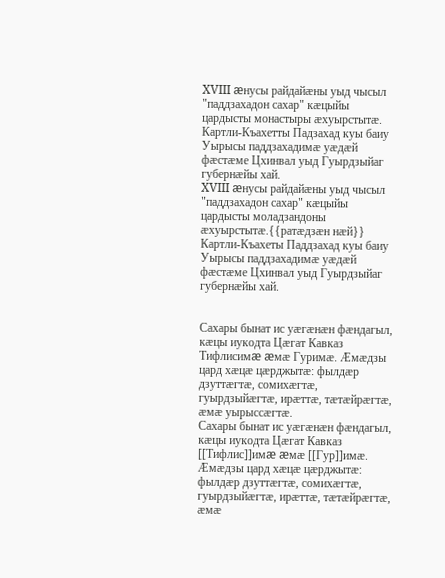XVIII æнусы райдайæны уыд чысыл "паддзахадон сахар" кæцыйы цардысты монастыры æхуырстытæ. Картли-Къахетты Падзахад куы баиу Уырысы паддзахадимæ уæдæй фæстæме Цхинвал уыд Гуырдзыйаг губернæйы хай.
XVIII æнусы райдайæны уыд чысыл "паддзахадон сахар" кæцыйы цардысты моладзандоны æхуырстытæ.{{ратæдзæн нæй}} Картли-Къахеты Паддзахад куы баиу Уырысы паддзахадимæ уæдæй фæстæме Цхинвал уыд Гуырдзыйаг губернæйы хай.


Сахары бынат ис уæгæнæн фæндагыл, кæцы иукодта Цæгат Кавказ Тифлисимæ æмæ Гуримæ. Æмæдзы цард хæцæ цæрджытæ: фылдæр дзуттæгтæ, сомихæгтæ, гуырдзыйæгтæ, ирæттæ, тæтæйрæгтæ, æмæ уырыссæгтæ.
Сахары бынат ис уæгæнæн фæндагыл, кæцы иукодта Цæгат Кавказ [[Тифлис]]имæ æмæ [[Гур]]имæ. Æмæдзы цард хæцæ цæрджытæ: фылдæр дзуттæгтæ, сомихæгтæ, гуырдзыйæгтæ, ирæттæ, тæтæйрæгтæ, æмæ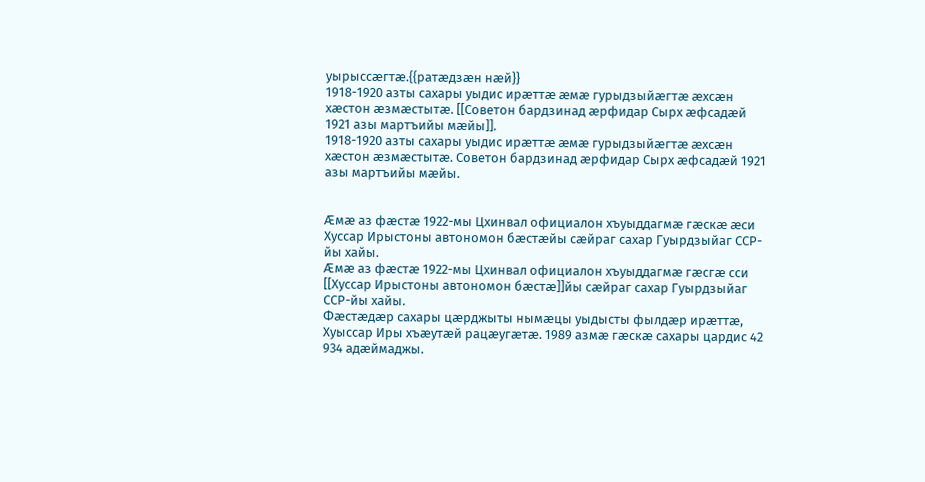уырыссæгтæ.{{ратæдзæн нæй}}
1918-1920 азты сахары уыдис ирæттæ æмæ гурыдзыйæгтæ æхсæн хæстон æзмæстытæ. [[Советон бардзинад æрфидар Сырх æфсадæй 1921 азы мартъийы мæйы]].
1918-1920 азты сахары уыдис ирæттæ æмæ гурыдзыйæгтæ æхсæн хæстон æзмæстытæ. Советон бардзинад æрфидар Сырх æфсадæй 1921 азы мартъийы мæйы.


Æмæ аз фæстæ 1922-мы Цхинвал официалон хъуыддагмæ гæскæ æси Хуссар Ирыстоны автономон бæстæйы сæйраг сахар Гуырдзыйаг ССР-йы хайы.
Æмæ аз фæстæ 1922-мы Цхинвал официалон хъуыддагмæ гæсгæ сси [[Хуссар Ирыстоны автономон бæстæ]]йы сæйраг сахар Гуырдзыйаг ССР-йы хайы.
Фæстæдæр сахары цæрджыты нымæцы уыдысты фылдæр ирæттæ, Хуыссар Иры хъæутæй рацæугæтæ. 1989 азмæ гæскæ сахары цардис 42 934 адæймаджы.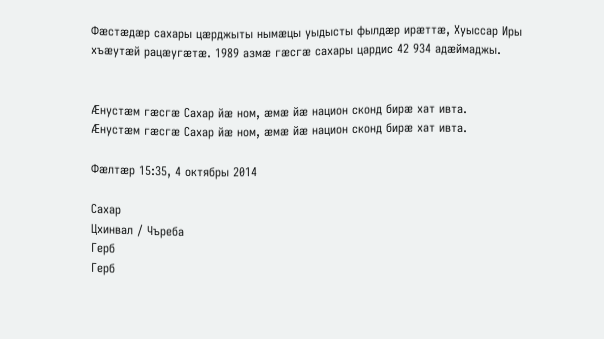Фæстæдæр сахары цæрджыты нымæцы уыдысты фылдæр ирæттæ, Хуыссар Иры хъæутæй рацæугæтæ. 1989 азмæ гæсгæ сахары цардис 42 934 адæймаджы.


Æнустæм гæсгæ Сахар йæ ном, æмæ йæ национ сконд бирæ хат ивта.
Æнустæм гæсгæ Сахар йæ ном, æмæ йæ национ сконд бирæ хат ивта.

Фæлтæр 15:35, 4 октябры 2014

Сахар
Цхинвал / Чъреба
Герб
Герб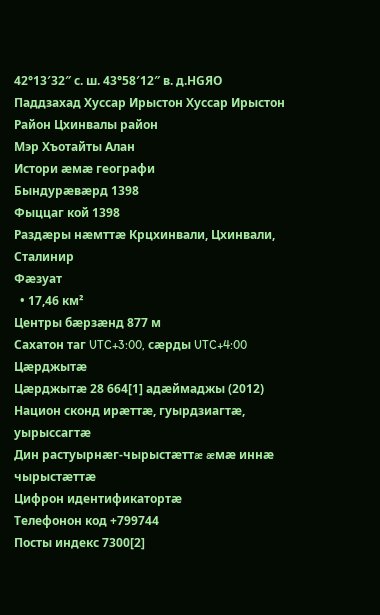42°13′32″ с. ш. 43°58′12″ в. д.HGЯO
Паддзахад Хуссар Ирыстон Хуссар Ирыстон
Район Цхинвалы район
Мэр Хъотайты Алан
Истори æмæ географи
Бындурæвæрд 1398
Фыццаг кой 1398
Раздæры нæмттæ Крцхинвали, Цхинвали, Сталинир
Фæзуат
  • 17,46 км²
Центры бæрзæнд 877 м
Сахатон таг UTC+3:00, сæрды UTC+4:00
Цæрджытæ
Цæрджытæ 28 664[1] адæймаджы (2012)
Национ сконд ирæттæ, гуырдзиагтæ, уырыссагтæ
Дин растуырнæг-чырыстæттæ æмæ иннæ
чырыстæттæ
Цифрон идентификатортæ
Телефонон код +799744
Посты индекс 7300[2]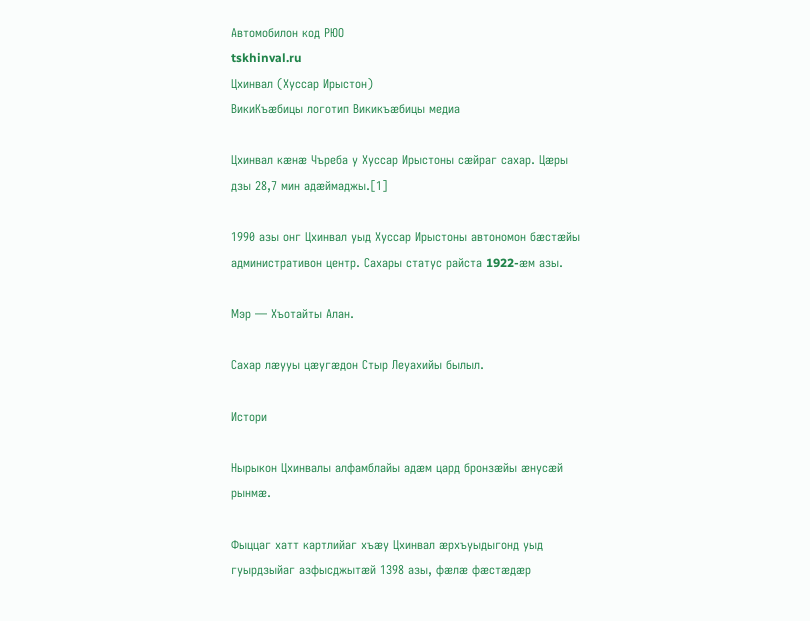Автомобилон код РЮО
tskhinval.ru
Цхинвал (Хуссар Ирыстон)
ВикиКъæбицы логотип Викикъæбицы медиа

Цхинвал кæнæ Чъреба у Хуссар Ирыстоны сæйраг сахар. Цæры дзы 28,7 мин адæймаджы.[1]

1990 азы онг Цхинвал уыд Хуссар Ирыстоны автономон бæстæйы административон центр. Сахары статус райста 1922-æм азы.

Мэр — Хъотайты Алан.

Сахар лæууы цæугæдон Стыр Леуахийы былыл.

Истори

Нырыкон Цхинвалы алфамблайы адæм цард бронзæйы æнусæй рынмæ.

Фыццаг хатт картлийаг хъæу Цхинвал æрхъуыдыгонд уыд гуырдзыйаг азфысджытæй 1398 азы, фæлæ фæстæдæр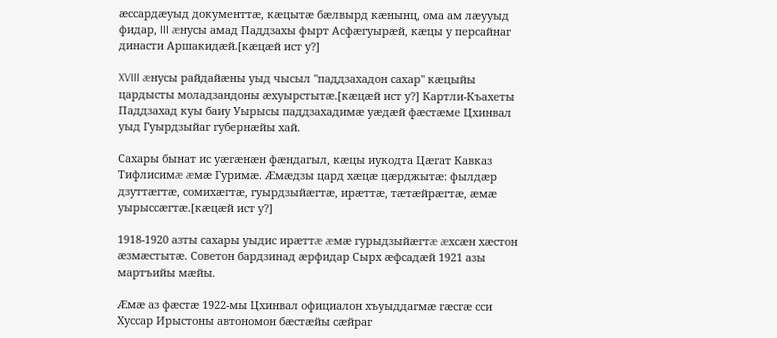æссардæуыд документтæ, кæцытæ бæлвырд кæнынц, ома ам лæууыд фидар, III æнусы амад Паддзахы фырт Асфæгуырæй, кæцы у персайнаг династи Аршакидæй.[кæцæй ист у?]

XVIII æнусы райдайæны уыд чысыл "паддзахадон сахар" кæцыйы цардысты моладзандоны æхуырстытæ.[кæцæй ист у?] Картли-Къахеты Паддзахад куы баиу Уырысы паддзахадимæ уæдæй фæстæме Цхинвал уыд Гуырдзыйаг губернæйы хай.

Сахары бынат ис уæгæнæн фæндагыл, кæцы иукодта Цæгат Кавказ Тифлисимæ æмæ Гуримæ. Æмæдзы цард хæцæ цæрджытæ: фылдæр дзуттæгтæ, сомихæгтæ, гуырдзыйæгтæ, ирæттæ, тæтæйрæгтæ, æмæ уырыссæгтæ.[кæцæй ист у?]

1918-1920 азты сахары уыдис ирæттæ æмæ гурыдзыйæгтæ æхсæн хæстон æзмæстытæ. Советон бардзинад æрфидар Сырх æфсадæй 1921 азы мартъийы мæйы.

Æмæ аз фæстæ 1922-мы Цхинвал официалон хъуыддагмæ гæсгæ сси Хуссар Ирыстоны автономон бæстæйы сæйраг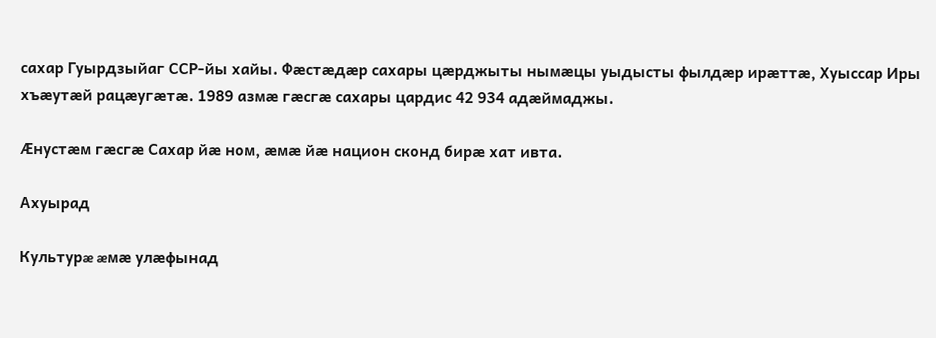сахар Гуырдзыйаг ССР-йы хайы. Фæстæдæр сахары цæрджыты нымæцы уыдысты фылдæр ирæттæ, Хуыссар Иры хъæутæй рацæугæтæ. 1989 азмæ гæсгæ сахары цардис 42 934 адæймаджы.

Æнустæм гæсгæ Сахар йæ ном, æмæ йæ национ сконд бирæ хат ивта.

Ахуырад

Культурæ æмæ улæфынад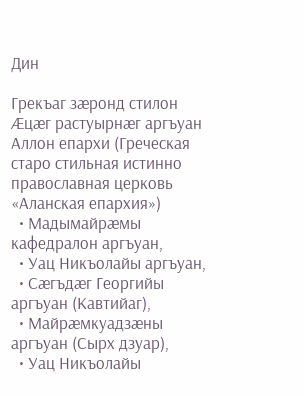Дин

Грекъаг зæронд стилон Æцæг растуырнæг аргъуан Аллон епархи (Греческая старо стильная истинно православная церковь «Аланская епархия»)
  • Мадымайрæмы кафедралон аргъуан,
  • Уац Никъолайы аргъуан,
  • Сæгъдæг Георгийы аргъуан (Кавтийаг),
  • Майрæмкуадзæны аргъуан (Сырх дзуар),
  • Уац Никъолайы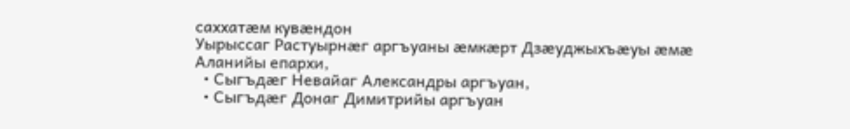саххатæм кувæндон
Уырыссаг Растуырнæг аргъуаны æмкæрт Дзæуджыхъæуы æмæ Аланийы епархи,
  • Сыгъдæг Невайаг Александры аргъуан,
  • Сыгъдæг Донаг Димитрийы аргъуан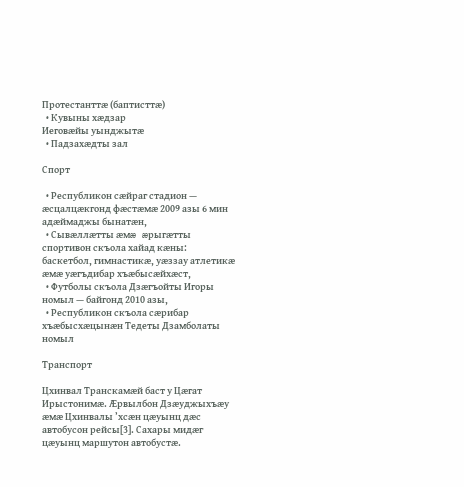Протестанттæ (баптисттæ)
  • Кувыны хæдзар
Иеговæйы уынджытæ
  • Падзахæдты зал

Спорт

  • Республикон сæйраг стадион — æсцалцæкгонд фæстæмæ 2009 азы 6 мин адæймаджы бынатæн,
  • Сывæллæтты æмæ æрыгæтты спортивон скъола хайад кæны: баскетбол, гимнастикæ, уæззау атлетикæ æмæ уæгъдибар хъæбысæйхæст,
  • Футболы скъола Дзæгъойты Игоры номыл — байгонд 2010 азы,
  • Республикон скъола сæрибар хъæбысхæцынæн Тедеты Дзамболаты номыл

Транспорт

Цхинвал Транскамæй баст у Цæгат Ирыстонимæ. Æрвылбон Дзæуджыхъæу æмæ Цхинвалы ’хсæн цæуынц дæс автобусон рейсы[3]. Сахары мидæг цæуынц маршутон автобустæ.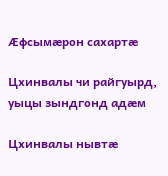Æфсымæрон сахартæ

Цхинвалы чи райгуырд, уыцы зындгонд адæм

Цхинвалы нывтæ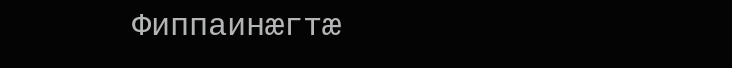Фиппаинæгтæ